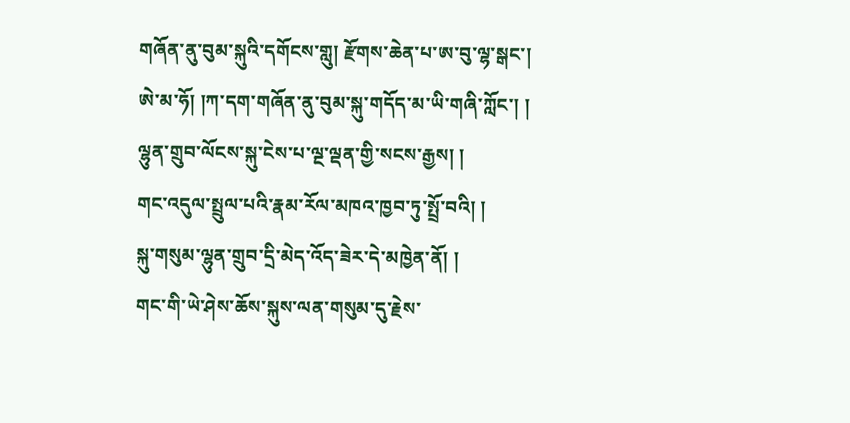གཞོན་ནུ་བུམ་སྐུའི་དགོངས་གླུ། རྫོགས་ཆེན་པ་ཨ་བུ་ལྷ་སྒང་།
ཨེ་མ་ཧོ། །ཀ་དག་གཞོན་ནུ་བུམ་སྐུ་གདོད་མ་ཡི་གཞི་ཀློང་། །
ལྷུན་གྲུབ་ལོངས་སྐུ་ངེས་པ་ལྔ་ལྡན་གྱི་སངས་རྒྱས། །
གང་འདུལ་སྤྲུལ་པའི་རྣམ་རོལ་མཁའ་ཁྱབ་ཏུ་སྤྲོ་བའི། །
སྐུ་གསུམ་ལྷུན་གྲུབ་དྲི་མེད་འོད་ཟེར་དེ་མཁྱེན་ནོ། །
གང་གི་ཡེ་ཤེས་ཆོས་སྐུས་ལན་གསུམ་དུ་རྗེས་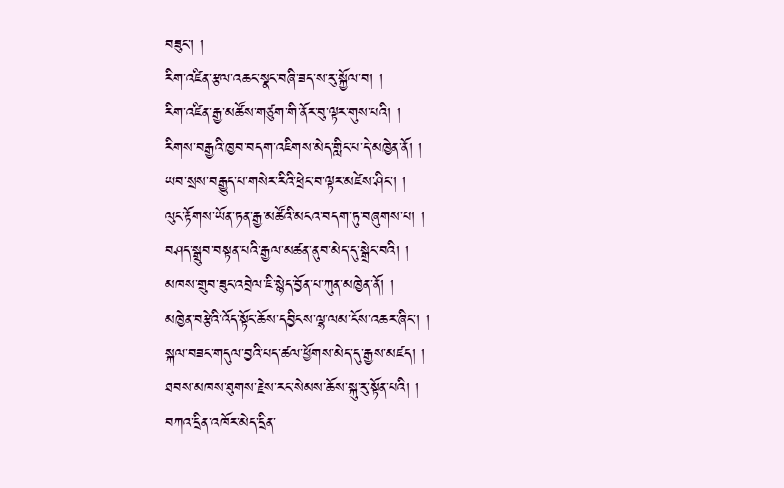བཟུང་། །
རིག་འཛིན་རྩལ་འཆང་སྣང་བཞི་ཟད་ས་རུ་སྐྱོལ་བ། །
རིག་འཛིན་རྒྱ་མཚོས་གཙུག་གི་ནོར་བུ་ལྟར་གུས་པའི། །
རིགས་བརྒྱའི་ཁྱབ་བདག་འཇིགས་མེད་གླིང་པ་དེ་མཁྱེན་ནོ། །
ཡབ་སྲས་བརྒྱུད་པ་གསེར་རིའི་ཕྲེང་བ་ལྟར་མཛེས་ཤིང་། །
ལུང་རྟོགས་ཡོན་ཏན་རྒྱ་མཚོའི་མངའ་བདག་ཏུ་བཞུགས་པ། །
བཤད་སྒྲུབ་བསྟན་པའི་རྒྱལ་མཚན་ནུབ་མེད་དུ་སྒྲེང་བའི། །
མཁས་གྲུབ་ཟུང་འབྲེལ་ཇི་སྙེད་བྱོན་པ་ཀུན་མཁྱེན་ནོ། །
མཁྱེན་བརྩེའི་འོད་སྟོང་ཆོས་དབྱིངས་ལྷ་ལམ་ངོས་འཆར་ཞིང་། །
སྐལ་བཟང་གདུལ་བྱའི་པད་ཚལ་ཕྱོགས་མེད་དུ་རྒྱས་མཛད། །
ཐབས་མཁས་ཐུགས་རྗེས་རང་སེམས་ཆོས་སྐུ་རུ་སྟོན་པའི། །
བཀའ་དྲིན་འཁོར་མེད་དྲིན་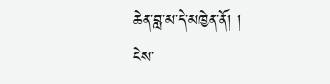ཆེན་བླ་མ་དེ་མཁྱེན་ནོ། །
ངེས་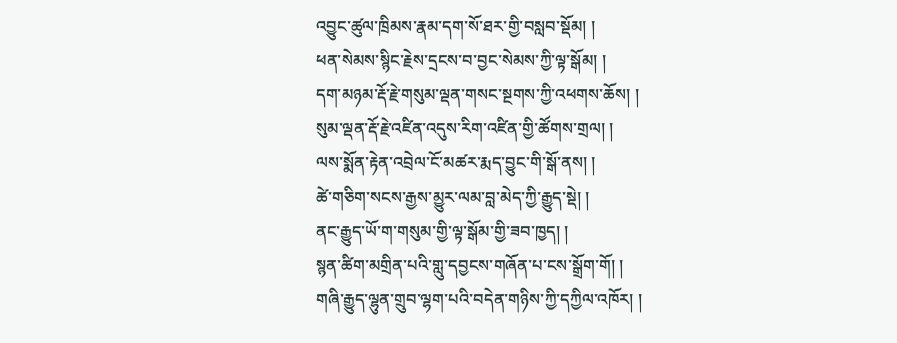འབྱུང་ཚུལ་ཁྲིམས་རྣམ་དག་སོ་ཐར་གྱི་བསླབ་སྡོམ། །
ཕན་སེམས་སྙིང་རྗེས་དྲངས་བ་བྱང་སེམས་ཀྱི་ལྟ་སྒོམ། །
དག་མཉམ་རྡོ་རྗེ་གསུམ་ལྡན་གསང་སྔགས་ཀྱི་འཕགས་ཆོས། །
སུམ་ལྡན་རྡོ་རྗེ་འཛིན་འདུས་རིག་འཛིན་གྱི་ཚོགས་གྲལ། །
ལས་སྨོན་རྟེན་འབྲེལ་ངོ་མཚར་རྨད་བྱུང་གི་སྒོ་ནས། །
ཚེ་གཅིག་སངས་རྒྱས་མྱུར་ལམ་བླ་མེད་ཀྱི་རྒྱུད་སྡེ། །
ནང་རྒྱུད་ཡོ་ག་གསུམ་གྱི་ལྟ་སྒོམ་གྱི་ཟབ་ཁྱད། །
སྙན་ཚིག་མགྲིན་པའི་གླུ་དབྱངས་གཞོན་པ་ངས་སྒྲོག་གོ། །
གཞི་རྒྱུད་ལྷུན་གྲུབ་ལྷག་པའི་བདེན་གཉིས་ཀྱི་དཀྱིལ་འཁོར། །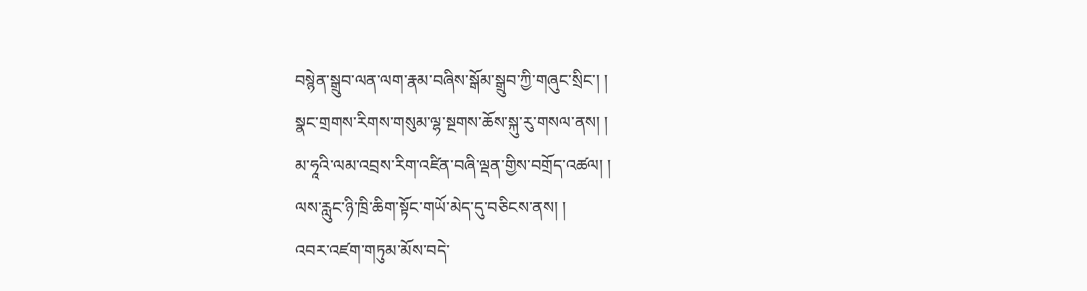བསྙེན་སྒྲུབ་ལན་ལག་རྣམ་བཞིས་སྒོམ་སྒྲུབ་ཀྱི་གཞུང་སྲིང་། །
སྣང་གྲགས་རིགས་གསུམ་ལྷ་སྔགས་ཆོས་སྐུ་རུ་གསལ་ནས། །
མ་ཧཱའི་ལམ་འབྲས་རིག་འཛིན་བཞི་ལྡན་གྱིས་བགྲོད་འཚལ། །
ལས་རླུང་ཉི་ཁྲི་ཆིག་སྟོང་གཡོ་མེད་དུ་བཅིངས་ནས། །
འབར་འཛག་གཏུམ་མོས་བདེ་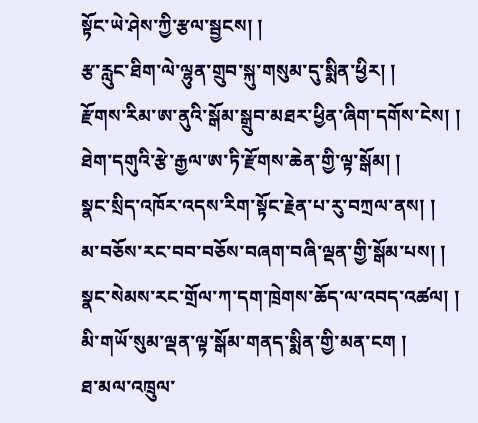སྟོང་ཡེ་ཤེས་ཀྱི་རྩལ་སྦྱངས། །
རྩ་རླུང་ཐིག་ལེ་ལྷུན་གྲུབ་སྐུ་གསུམ་དུ་སྨིན་ཕྱིར། །
རྫོགས་རིམ་ཨ་ནུའི་སྒོམ་སྒྲུབ་མཐར་ཕྱིན་ཞིག་དགོས་ངེས། །
ཐེག་དགུའི་རྩེ་རྒྱལ་ཨ་ཏི་རྫོགས་ཆེན་གྱི་ལྟ་སྒོམ། །
སྣང་སྲིད་འཁོར་འདས་རིག་སྟོང་རྗེན་པ་རུ་བཀྲལ་ནས། །
མ་བཅོས་རང་བབ་བཅོས་བཞག་བཞི་ལྡན་གྱི་སྒོམ་པས། །
སྣང་སེམས་རང་གྲོལ་ཀ་དག་ཁྲེགས་ཆོད་ལ་འབད་འཚལ། །
མི་གཡོ་སུམ་ལྡན་ལྟ་སྒོམ་གནད་སྨིན་གྱི་མན་ངག །
ཐ་མལ་འཁྲུལ་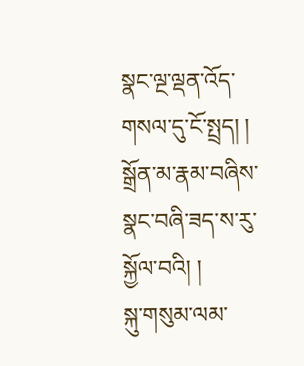སྣང་ལྔ་ལྡན་འོད་གསལ་དུ་ངོ་སྤྲད། །
སྒྲོན་མ་རྣམ་བཞིས་སྣང་བཞི་ཟད་ས་རུ་སྐྱོལ་བའི། །
སྐུ་གསུམ་ལམ་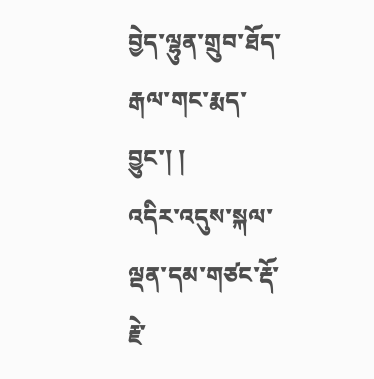བྱེད་ལྷུན་གྲུབ་ཐོད་རྒལ་གང་རྨད་བྱུང་། །
འདིར་འདུས་སྐལ་ལྡན་དམ་གཙང་རྡོ་རྗེ་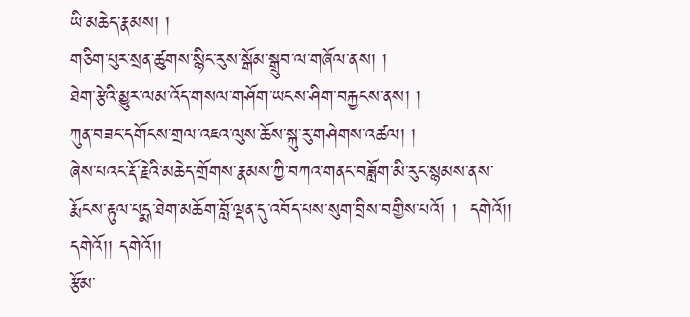ཡི་མཆེད་རྣམས། །
གཅིག་པུར་སྲན་ཚུགས་སྙིང་རུས་སྒོམ་སྒྲུབ་ལ་གཞོལ་ནས། །
ཐེག་རྩེའི་མྱུར་ལམ་འོད་གསལ་གཤོག་ཡངས་ཤིག་བརྐྱངས་ནས། །
ཀུན་བཟང་དགོངས་གྲལ་འཇའ་ལུས་ཆོས་སྐུ་རུ་གཤེགས་འཚལ། །
ཞེས་པའང་རྡོ་རྗེའི་མཆེད་གྲོགས་རྣམས་ཀྱི་བཀའ་གནང་བཟློག་མི་རུང་སྙམས་ནས་རྨོངས་རྟུལ་པདྨ་ཐེག་མཆོག་བློ་ལྡན་དུ་འབོད་པས་སུག་བྲིས་བགྱིས་པའོ། །  དགེའོ།།  དགེའོ།། དགེའོ།།
རྩོམ་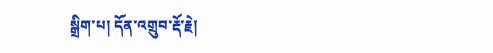སྒྲིག་པ། དོན་འགྲུབ་རྡོ་རྗེ།